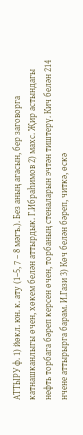АТТЫРУ ф. 1) йөкл. юн. к. ату (1–5, 7 – 8 мәгъ.). Без аның агасын, бер заговорга катнашканлыгы өчен, хөкем белән аттырдык. Г.Ибраһимов 2) махс. Җир астындагы нефть торбага бәреп керсен өчен, торбаның стеналарын эчтән тиштерү. Кич белән 214 нчене аттырырга барам. И.Гази 3) Көч белән бәреп, читкә, өскә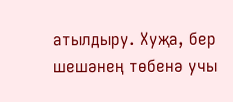атылдыру. Хуҗа, бер шешәнең төбенә учы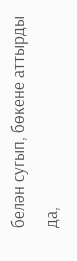белән сугып, бөкене аттырды да,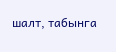шалт, табынга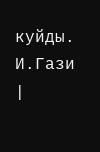куйды. И.Гази |